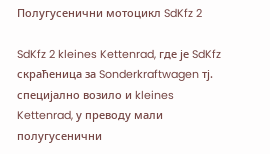Полугусенични мотоцикл SdKfz 2

SdKfz 2 kleines Kettenrad, где је SdKfz скраћеница за Sonderkraftwagen тј. специјално возило и kleines Kettenrad, у преводу мали полугусенични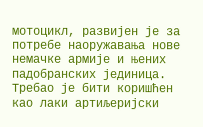мотоцикл, развијен је за потребе наоружавања нове немачке армије и њених падобранских јединица. Требао је бити коришћен као лаки артиљеријски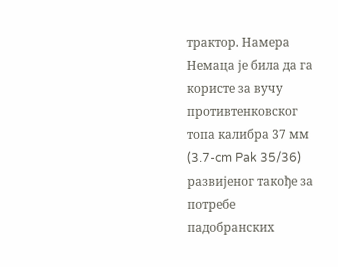трактор. Намера Немаца је била да га користе за вучу противтенковског топа калибра 37 мм (3.7-cm Pak 35/36) развијеног такође за потребе падобранских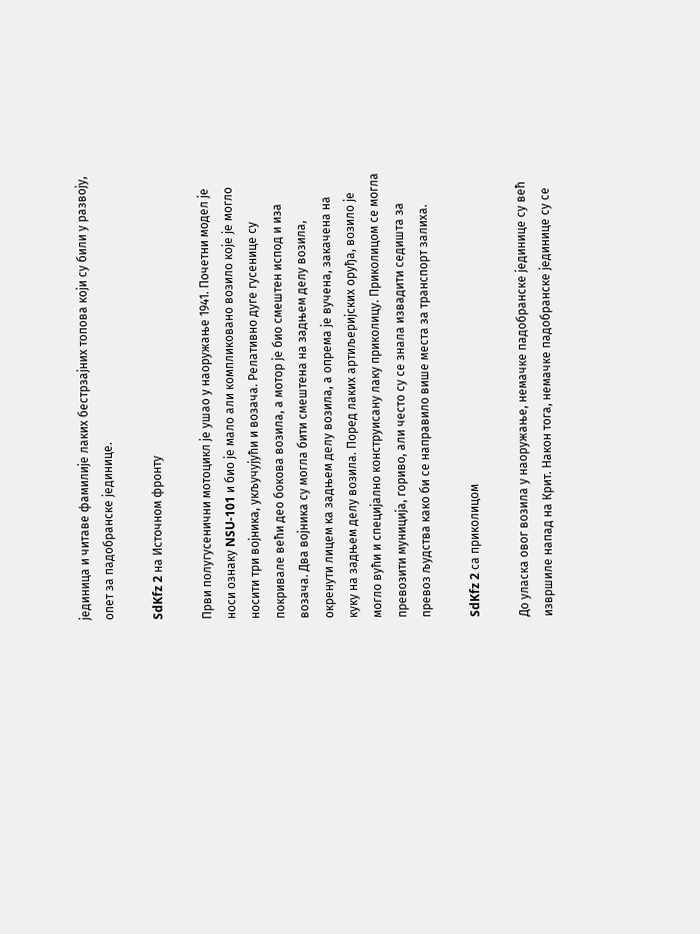јединица и читаве фамилије лаких бестрзајних топова који су били у развоју, опет за падобранске јединице.

SdKfz 2 на Источном фронту

Први полугусенични мотоцикл је ушао у наоружање 1941. Почетни модел је носи ознаку NSU-101 и био је мало али компликовано возило које је могло носити три војника, укључујући и возача. Релативно дуге гусенице су покривале већи део бокова возила, а мотор је био смештен испод и иза возача. Два војника су могла бити смештена на задњем делу возила, окренути лицем ка задњем делу возила, а опрема је вучена, закачена на куку на задњем делу возила. Поред лаких артиљеријских оруђа, возило је могло вући и специјално конструисану лаку приколицу. Приколицом се могла превозити муниција, гориво, али често су се знала извадити седишта за превоз људства како би се направило више места за транспорт залиха.

SdKfz 2 са приколицом

До уласка овог возила у наоружање, немачке падобранске јединице су већ извршиле напад на Крит. Након тога, немачке падобранске јединице су се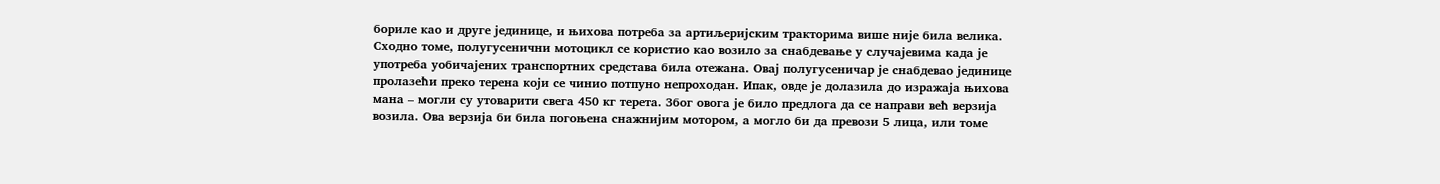бориле као и друге јединице, и њихова потреба за артиљеријским тракторима више није била велика. Сходно томе, полугусенични мотоцикл се користио као возило за снабдевање у случајевима када је употреба уобичајених транспортних средстава била отежана. Овај полугусеничар је снабдевао јединице пролазећи преко терена који се чинио потпуно непроходан. Ипак, овде је долазила до изражаја њихова мана – могли су утоварити свега 450 кг терета. Због овога је било предлога да се направи већ верзија возила. Ова верзија би била погоњена снажнијим мотором, а могло би да превози 5 лица, или томе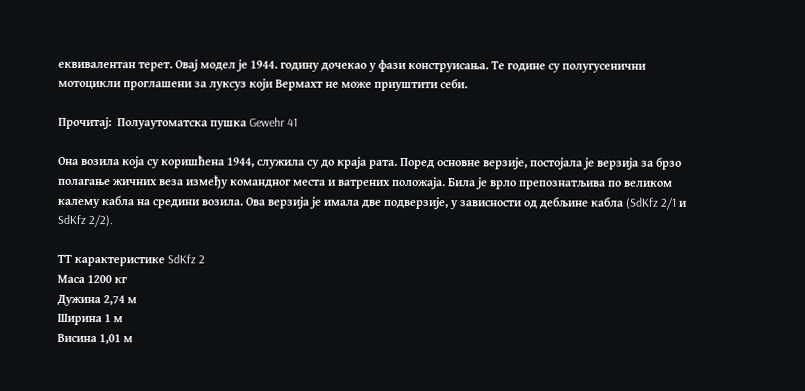еквивалентан терет. Овај модел је 1944. годину дочекао у фази конструисања. Те године су полугусенични мотоцикли проглашени за луксуз који Вермахт не може приуштити себи.

Прочитај:  Полуаутоматска пушка Gewehr 41

Она возила која су коришћена 1944, служила су до краја рата. Поред основне верзије, постојала је верзија за брзо полагање жичних веза између командног места и ватрених положаја. Била је врло препознатљива по великом калему кабла на средини возила. Ова верзија је имала две подверзије, у зависности од дебљине кабла (SdKfz 2/1 и SdKfz 2/2).

ТТ карактеристике SdKfz 2
Маса 1200 кг
Дужина 2,74 м
Ширина 1 м
Висина 1,01 м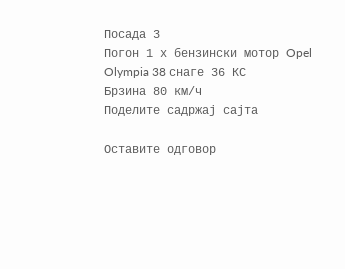Посада 3
Погон 1 х бензински мотор Opel Olympia 38 снаге 36 КС
Брзина 80 км/ч
Поделите садржај сајта

Оставите одговор